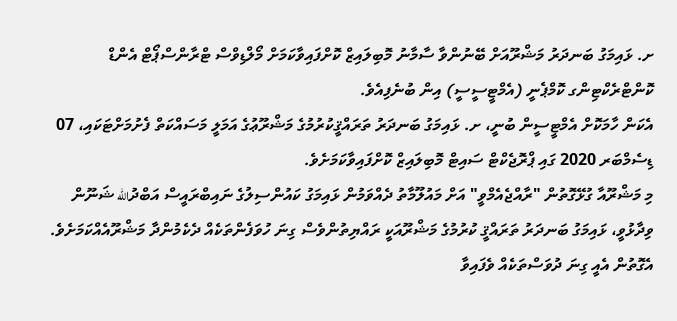ށ. ޅައިމަގު ބަނދަރު މަޝްރޫއަށް ބޭނުންވާ ސާމާނު މޮބިލައިޒް ކޮށްފައިވާކަމަށް މޯލްޑިވްސް ޓްރާންސްޕޯޓް އެންޑް ކޮންޓްރެކްޓިންގ ކޮމްޕެނީ (އެމްޓީސީސީ) އިން ބުނެފިއެވެ.
އެކަން ހާމަކޮށް އެމްޓީސީން ބުނީ، ށ. ޅައިމަގު ބަނދަރު ތަރައްޤީކުރުމުގެ މަޝްރޫޢުގެ އަމަލީ މަސައްކަތް ފެށުމަށްޓަކައި، 07 ޑިސެމްބަރ 2020 ގައި ޕްރޮޖެކްޓް ސައިޓް މޮބިލައިޒް ކޮށްފައިވާކަމަށެވެ.
މި މަޝްރޫއާ ގުޅޭގޮތުން "ރާއްޖެއެމްވީ" އަށް މައުލޫމާތު ދެއްވަމުން ޅައިމަގު ކައުންސިލުގެ ނައިބްރައީސް އަބްދުالله ޝަނޫން ވިދާޅުވީ، ޅައިމަގު ބަނދަރު ތަރައްޤީ ކުރުމުގެ މަޝްރޫއަކީ ރައްޔިތުންވެސް ގިނަ ހުވަފެންތަކެއް ދެކެމުންދާ މަޝްރޫއެއްކަމަށެވެ. އެގޮތުން އެއީ ގިނަ ދުވަސްތަކެއް ވެފައިވާ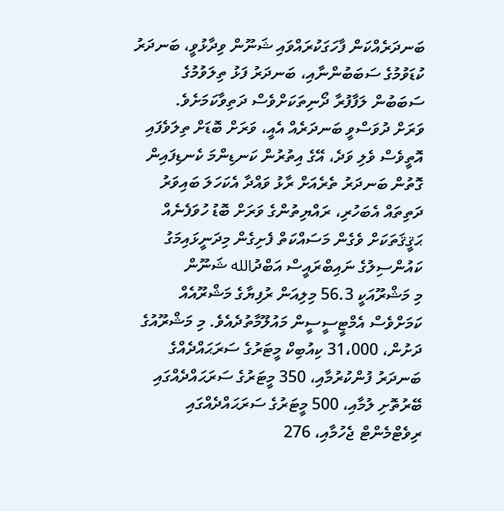ބަނދަރެއްކަން ފާހަގަކުރައްވައި ޝަނޫން ވިދާޅުވީ، ބަނދަރު ކުޑަވުމުގެ ސަބަބުންނާއި، ބަނދަރު ފަޅު ތިލަވުމުގެ ސަބަބުން ލަފާފުރާ ދޯނިތަކަށްވެސް ދަތިވާކަމަށެވެ.
ވަރަށް ދުވަސްވީ ބަނދަރެއް އެއީ، ވަރަށް ބޮޑަށް ތިލަވެފައި އޮތީވެސް ވެލި ވަދެ، އޭގެ އިތުރުން ކަނޑިންމަ ކެނޑިފައިން ގޮތުން ބަނދަރު ތެރެއަށް ރާޅު ވައްދާ އެކަހަލަ ބައިވަރު ދަތިތައް އެބަހުރި، ރައްޔިތުންގެ ވަރަށް ބޮޑު ހުވަފެނެއް ޙަޤީޤަތަކަށް ވެގެން މަސައްކަތް ފެށިގެން މިދަނީޅައިމަގު ކައުންސިލުގެ ނައިބްރައީސް އަބްދުالله ޝަނޫން
މި މަޝްރޫއަކީ 56.3 މިލިއަން ރުފިޔާގެ މަޝްރޫއެއް ކަމަށްވެސް އެމްޓީސީސީން މައުލޫމާތުދެއެވެ. މި މަޝްރޫއުގެ ދަށުން، 31،000 ކިއުބިކް މީޓަރުގެ ސަރަޙައްދެއްގެ ބަނދަރު ފުންކުރުމާއި، 350 މީޓަރުގެ ސަރަޙައްދެއްގައި ބޭރުތޮށި ލުމާއި، 500 މީޓަރުގެ ސަރަޙައްދެއްގައި ރިވެޓްމެންޓް ޖެހުމާއި، 276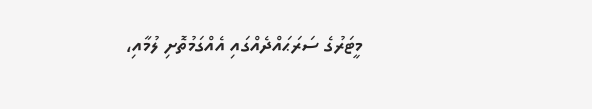މީޓަރުގެ ސަރަޙައްދެއްގައި އެއްގަމުތޮށި ލުމާއި،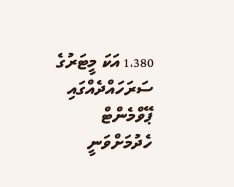1،380 އަކަ މީޓަރުގެ ސަރަހައްދެއްގައި ޕޭވްމެންޓް ހެދުމަށްވަނީ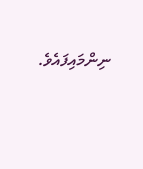ނިންމައިފައެވެ.